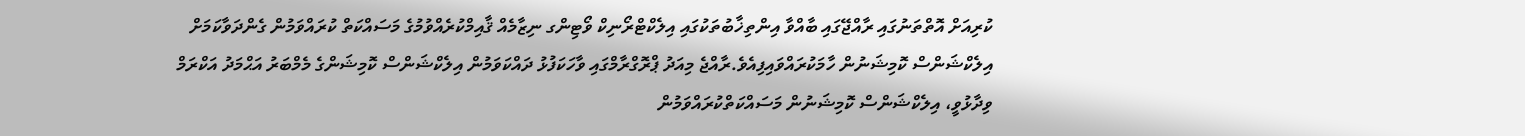ކުރިއަށް އޮތްތަނުގައި ރާއްޖޭގައި ބާއްވާ އިންތިޚާބުތަކުގައި އިލެކްޓްރޯނިކް ވޯޓިންގ ނިޒާމެއް ޤާއިމްކުރެއްވުމުގެ މަސައްކަތް ކުރައްވަމުން ގެންދަވާކަމަށް އިލެކްޝަންސް ކޮމިޝަނުން ހާމަކުރައްވައިފިއެވެ.ރާއްޖެ މިއަދު ޕްރޮގްރާމްގައި ވާހަކަފުޅު ދައްކަވަމުން އިލެކްޝަންސް ކޮމިޝަންގެ މެމްބަރު އަޙްމަދު އަކްރަމް ވިދާޅުވީ، އިލެކްޝަންސް ކޮމިޝަނުން މަސައްކަތްކުރައްވަމުން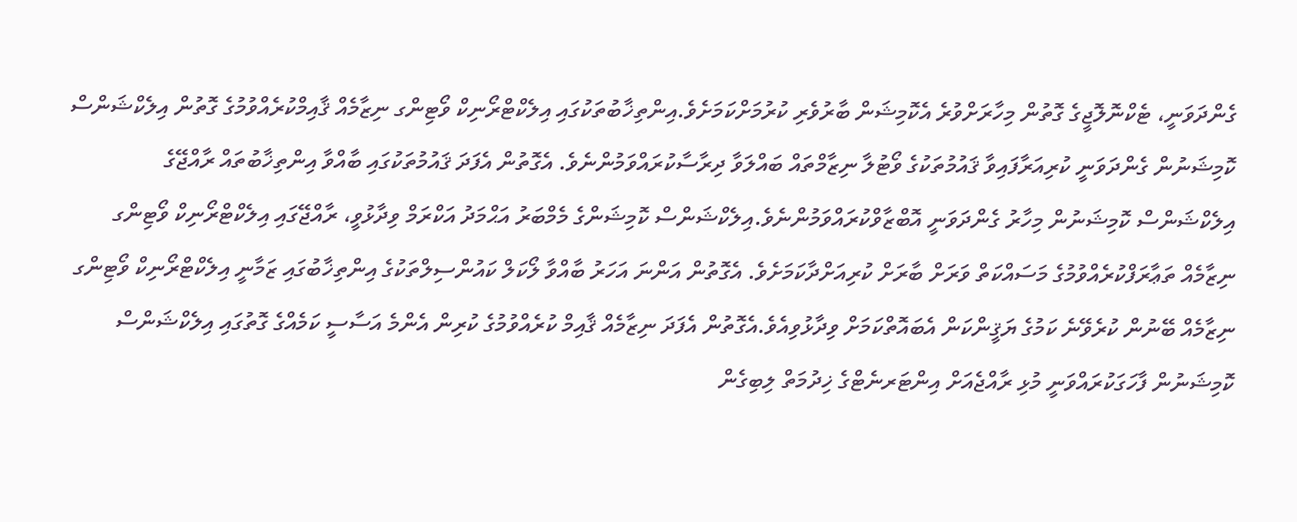ގެންދަވަނީ، ޓެކްނޮލޮޖީގެ ގޮތުން މިހާރަށްވުރެ އެކޮމިޝަން ބާރުވެރި ކުރުމަށްކަމަށެވެ.އިންތިޚާބުތަކުގައި އިލެކްޓްރޯނިކް ވޯޓިންގ ނިޒާމެއް ޤާއިމްކުރެއްވުމުގެ ގޮތުން އިލެކްޝަންސް ކޮމިޝަނުން ގެންދަވަނީ ކުރިއަރާފައިވާ ޤައުމުތަކުގެ ވޯޓުލާ ނިޒާމްތައް ބައްލަވާ ދިރާސާކުރައްވަމުންނެވެ. އެގޮތުން އެފަދަ ޤައުމުތަކުގައި ބާއްވާ އިންތިޚާބުތައް ރާއްޖޭގެ އިލެކްޝަންސް ކޮމިޝަނުން މިހާރު ގެންދަވަނީ އޮބްޒާވްކުރައްވަމުންނެވެ.އިލެކްޝަންސް ކޮމިޝަންގެ މެމްބަރު އަޙްމަދު އަކްރަމް ވިދާޅުވީ، ރާއްޖޭގައި އިލެކްޓްރޯނިކް ވޯޓިންގ ނިޒާމެއް ތަޢާރަފްކުރެއްވުމުގެ މަސައްކަތް ވަރަށް ބާރަށް ކުރިއަށްދާކަމަށެވެ. އެގޮތުން އަންނަ އަހަރު ބާއްވާ ލޯކަލް ކައުންސިލްތަކުގެ އިންތިޚާބުގައި ޒަމާނީ އިލެކްޓްރޯނިކް ވޯޓިންގ ނިޒާމެއް ބޭނުން ކުރެވޭނެ ކަމުގެ ޔަޤީންކަން އެބައޮތްކަމަށް ވިދާޅުވިއެވެ.އެގޮތުން އެފަދަ ނިޒާމެއް ޤާއިމް ކުރެއްވުމުގެ ކުރިން އެންމެ އަސާސީ ކަމެއްގެ ގޮތުގައި އިލެކްޝަންސް ކޮމިޝަނުން ފާހަގަކުރައްވަނީ މުޅި ރާއްޖެއަށް އިންޓަރނެޓްގެ ޚިދުމަތް ލިބިގެން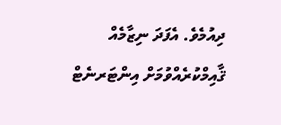ދިއުމެވެ. އެފަދަ ނިޒާމެއް ޤާއިމްކުރެއްވުމަށް އިންޓަރނެޓް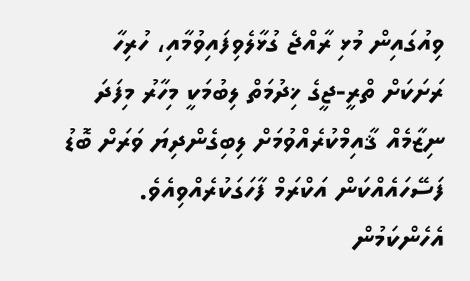ވިއުގައިން މުޅި ރާއްޖެ ގުޅާލެވިފައިވުމާއި، ހުރިހާ ރަށަކަށް ތްރީ-ޖީގެ ޚިދުމަތް ލިބުމަކީ މިހާރު މިފަދަ ނިޒާމެއް ޤާއިމްކުރެއްވުމަށް ލިބިގެންދިޔަ ވަރަށް ބޮޑު ފަސޭހައެއްކަން އަކްރަމް ފާހަގަކުރެއްވިއެވެ. އެހެންކަމުން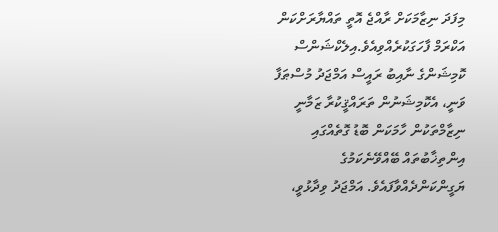މިފަދަ ނިޒާމަކަށް ރާއްޖެ އޮތީ ތައްޔާރަށްކަން އަކްރަމް ފާހަގަކުރެއްވިއެވެ.އިލެކްޝަންސް ކޮމިޝަންގެ ނާއިބު ރައީސް އަމްޖަދު މުސްޠަފާ ވަނީ، އެކޮމިޝަނުން ތަރައްޤީކުރާ ޒަމާނީ ނިޒާމްތަކުން ހާމަކަން ބޮޑު ގޮތެއްގައި އިންތިޚާބުތައް ބޭއްވޭނެކަމުގެ ޔަގީންކަންދެއްވާފައެވެ. އަމްޖަދު ވިދާޅުވީ،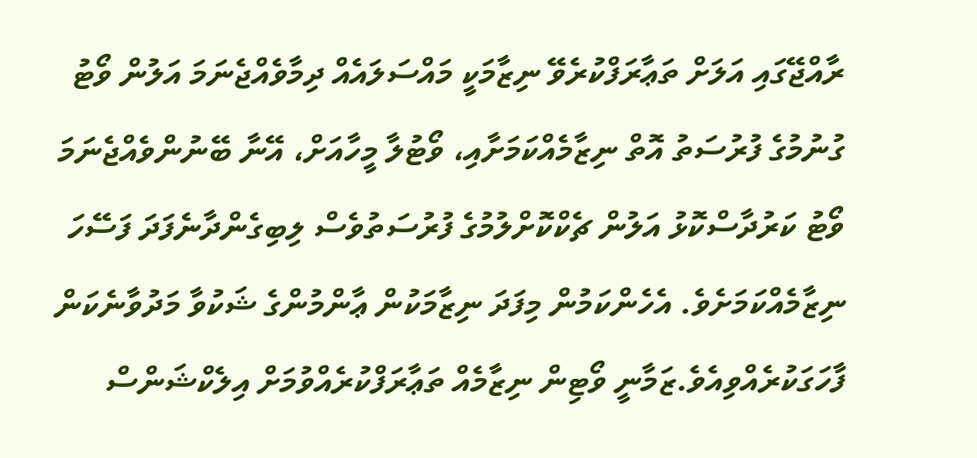ރާއްޖޭގައި އަލަށް ތަޢާރަފްކުރެވޭ ނިޒާމަކީ މައްސަލައެއް ދިމާވެއްޖެނަމަ އަލުން ވޯޓު ގުނުމުގެ ފުރުސަތު އޮތް ނިޒާމެއްކަމަށާއި، ވޯޓުލާ މީހާއަށް، އޭނާ ބޭނުންވެއްޖެނަމަ ވޯޓު ކަރުދާސްކޮޅު އަލުން ޗެކްކޮށްލުމުގެ ފުރުސަތުވެސް ލިބިގެންދާނެފަދަ ފަސޭހަ ނިޒާމެއްކަމަށެވެ. އެހެންކަމުން މިފަދަ ނިޒާމަކުން ޢާންމުންގެ ޝަކުވާ މަދުވާނެކަން ފާހަގަކުރެއްވިއެވެ.ޒަމާނީ ވޯޓިން ނިޒާމެއް ތަޢާރަފްކުރެއްވުމަށް އިލެކްޝަންސް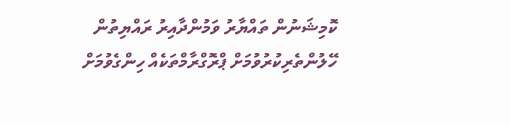ކޮމިޝަނުން ތައްޔާރު ވަމުންދާއިރު ރައްޔިތުން ހޭލުންތެރިކުރުވުމަށް ޕްރޮގްރާމްތަކެއް ހިންގެވުމަށް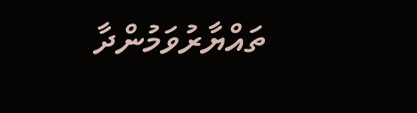ތައްޔާރުވަމުންދާ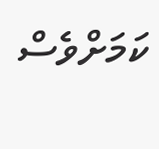ކަމަށްވެސް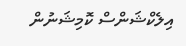އިލެކްޝަންސް ކޮމިޝަނުން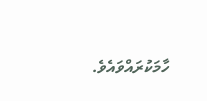ހާމަކުރައްވައެވެ.